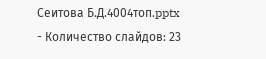Сеитова Б.Д.4004топ.pptx
- Количество слайдов: 23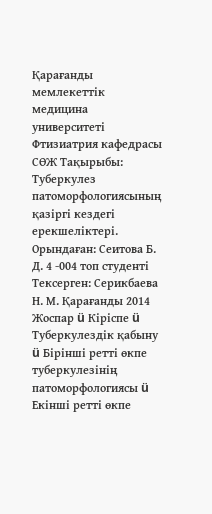Қарағанды мемлекеттік медицина университеті Фтизиатрия кафедрасы СӨЖ Тақырыбы: Туберкулез патоморфологиясының қазіргі кездегі ерекшеліктері. Орындаған: Сеитова Б. Д. 4 -004 топ студенті Тексерген: Серикбаева Н. М. Қарағанды 2014
Жоспар ü Кіріспе ü Туберкулездік қабыну ü Бірінші ретті өкпе туберкулезінің патоморфологиясы ü Екінші ретті өкпе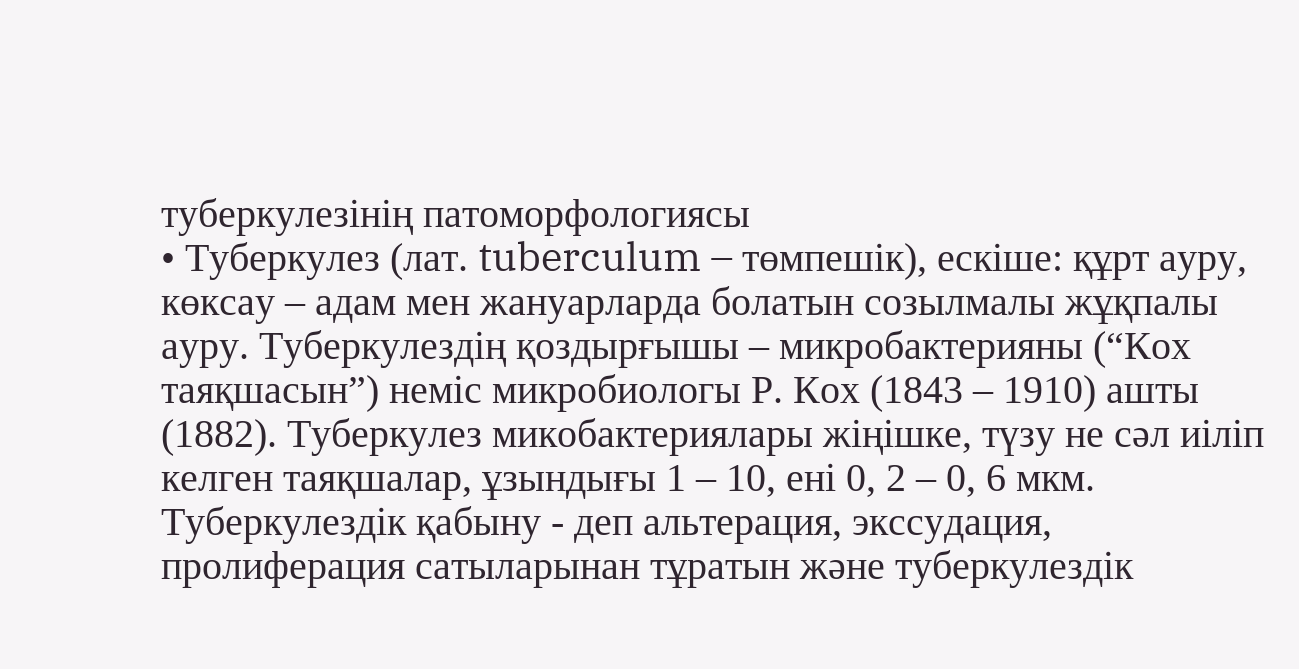туберкулезінің патоморфологиясы
• Туберкулез (лат. tuberculum – төмпешік), ескіше: құрт ауру, көксау – адам мен жануарларда болатын созылмалы жұқпалы ауру. Туберкулездің қоздырғышы – микробактерияны (“Кох таяқшасын”) неміс микробиологы Р. Кох (1843 – 1910) ашты (1882). Туберкулез микобактериялары жіңішке, түзу не сәл иіліп келген таяқшалар, ұзындығы 1 – 10, ені 0, 2 – 0, 6 мкм.
Туберкулездік қабыну - деп альтерация, экссудация, пролиферация сатыларынан тұратын және туберкулездік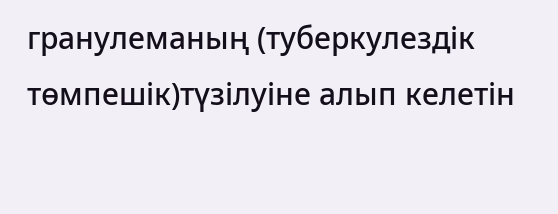гранулеманың (туберкулездік төмпешік)түзілуіне алып келетін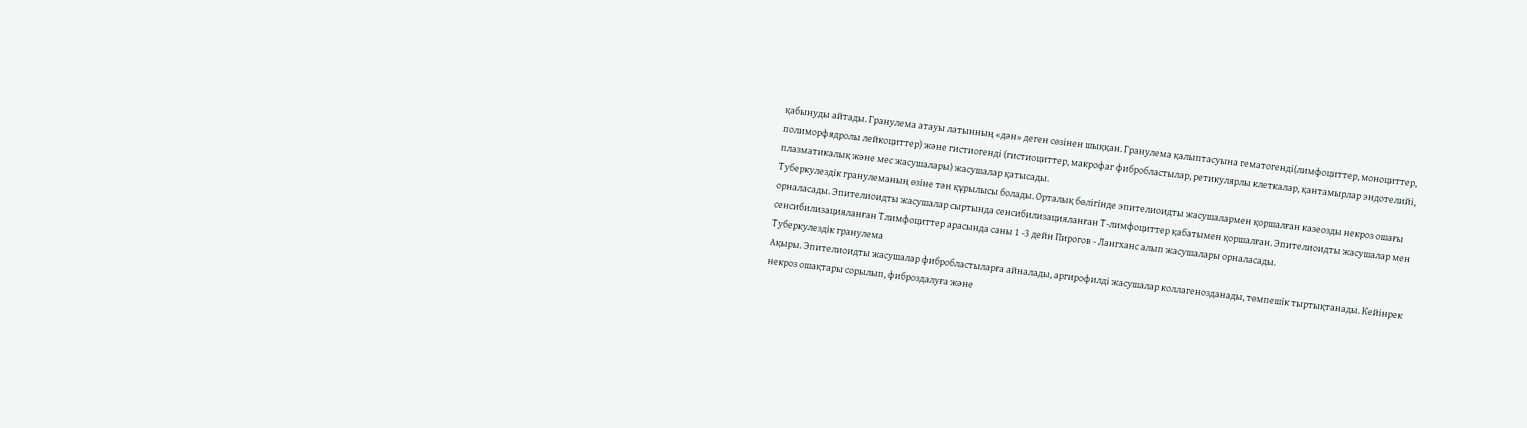қабынуды айтады. Гранулема атауы латынның «дән» деген сөзінен шыққан. Гранулема қалыптасуына гематогенді(лимфоциттер, моноциттер, полиморфядролы лейкоциттер) және гистиогенді (гистиоциттер, макрофаг фибробластылар, ретикулярлы клеткалар, қантамырлар эндотелийі, плазматикалық және мес жасушалары) жасушалар қатысады.
Туберкулездік гранулеманың өзіне тән құрылысы болады. Орталық бөлігінде эпителиоидты жасушалармен қоршалған казеозды некроз ошағы орналасады. Эпителиоидты жасушалар сыртында сенсибилизацияланған Т-лимфоциттер қабатымен қоршалған. Эпителиоидты жасушалар мен сенсибилизацияланған Тлимфоциттер арасында саны 1 -3 дейн Пирогов - Лангханс алып жасушалары орналасады.
Туберкулездік гранулема
Ақыры. Эпителиоидты жасушалар фибробластыларға айналады, аргирофилді жасушалар коллагенозданады, төмпешік тыртықтанады. Кейінрек некроз ошақтары сорылып, фиброздалуға және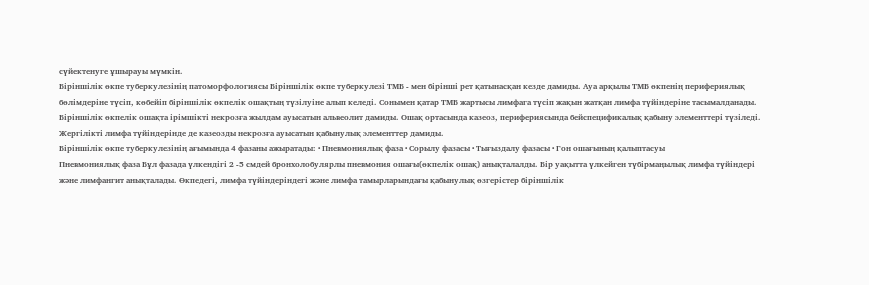сүйектенуге ұшырауы мүмкін.
Біріншілік өкпе туберкулезінің патоморфологиясы Біріншілік өкпе туберкулезі ТМБ - мен бірінші рет қатынасқан кезде дамиды. Ауа арқылы ТМБ өкпенің перифериялық бөлімдеріне түсіп, көбейіп біріншілік өкпелік ошақтың түзілуіне алып келеді. Сонымен қатар ТМБ жартысы лимфага түсіп жақын жатқан лимфа түйіндеріне тасымалданады.
Біріншілік өкпелік ошақта ірімшікті некрозға жылдам ауысатын альвеолит дамиды. Ошақ ортасында казеоз, перифериясында бейспецификалық қабыну элементтері түзіледі. Жергілікті лимфа түйіндерінде де казеозды некрозға ауысатын қабынулық элементтер дамиды.
Біріншілік өкпе туберкулезінің ағымында 4 фазаны ажыратады: • Пневмониялық фаза • Сорылу фазасы • Тығыздалу фазасы • Гон ошағының қалыптасуы
Пневмониялық фаза Бұл фазада үлкендігі 2 -5 смдей бронхолобулярлы пневмония ошағы(өкпелік ошақ) анықталалды. Бір уақытта үлкейген түбірмаңылық лимфа түйіндері және лимфангит анықталады. Өкпедегі, лимфа түйіндеріндегі және лимфа тамырларындағы қабынулық өзгерістер біріншілік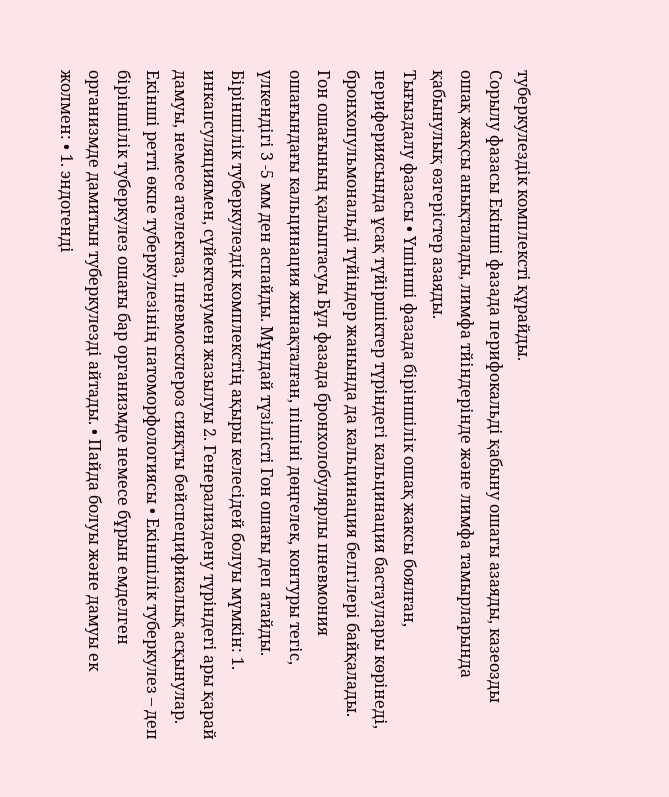туберкулездік комплексті құрайды.
Сорылу фазасы Екінші фазада перифокальді қабыну ошагы азаяды, казеозды ошақ жақсы анықталады, лимфа тйіндерінде және лимфа тамырларында қабынулық өзгерістер азаяды.
Тығыздалу фазасы • Үшінші фазада біріншілік ошақ жаксы боялған, перифериясында ұсақ түйіршіктер түріндегі кальцинация бастаулары көрінеді, бронхопульмональді түйіндер жанында да кальцинация белгілері байқалады.
Гон ошағының қалыптасуы Бұл фазада бронхолобулярлы пневмония ошағындағы кальцинация жинақталған, пішіні дөңгелек, контуры тегіс, үлкендігі 3 -5 мм ден аспайды. Мұндай түзілісті Гон ошағы деп атайды.
Біріншілік туберкулездік комплекстің ақыры келесідей болуы мүмкін: 1. инкапсуляциямен, сүйектенумен жазылуы 2. Генерализдену түріндегі ары қарай дамуы, немесе ателектаз, пневмосклероз сияқты бейспецификалық асқынулар.
Екінші ретті өкпе туберкулезінің патоморфологиясы • Екіншілік туберкулез – деп біріншілік туберкулез ошағы бар организмде немесе бұрын емделген организмде дамитын туберкулезді айтады. • Пайда болуы және дамуы ек жолмен: • 1. эндогенді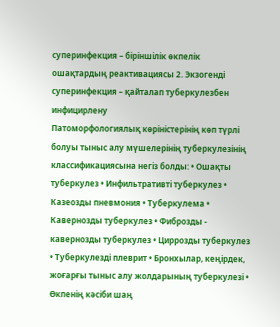суперинфекция – біріншілік өкпелік ошақтардың реактивациясы 2. Экзогенді суперинфекция – қайталап туберкулезбен инфицирлену
Патоморфологиялық көріністерінің көп түрлі болуы тыныс алу мүшелерінің туберкулезінің классификациясына негіз болды: • Ошақты туберкулез • Инфильтративті туберкулез • Казеозды пневмония • Туберкулема • Кавернозды туберкулез • Фиброзды - кавернозды туберкулез • Циррозды туберкулез • Туберкулезді плеврит • Бронхылар, кеңірдек, жоғарғы тыныс алу жолдарының туберкулезі • Өкпенің кәсіби шаң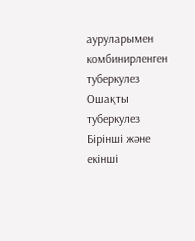ауруларымен комбинирленген туберкулез
Ошақты туберкулез Бірінші және екінші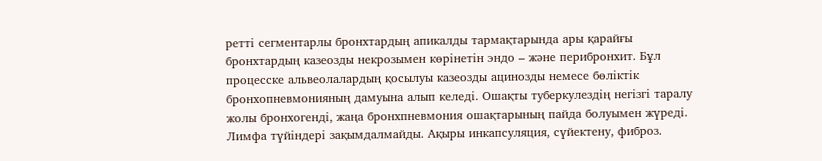ретті сегментарлы бронхтардың апикалды тармақтарында ары қарайғы бронхтардың казеозды некрозымен көрінетін эндо – және перибронхит. Бұл процесске альвеолалардың қосылуы казеозды ацинозды немесе бөліктік бронхопневмонияның дамуына алып келеді. Ошақты туберкулездің негізгі таралу жолы бронхогенді, жаңа бронхпневмония ошақтарының пайда болуымен жүреді. Лимфа түйіндері зақымдалмайды. Ақыры инкапсуляция, сүйектену, фиброз.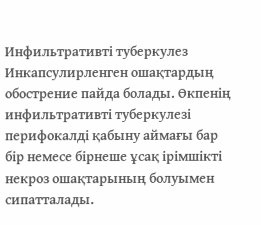Инфильтративті туберкулез Инкапсулирленген ошақтардың обострение пайда болады. Өкпенің инфильтративті туберкулезі перифокалді қабыну аймағы бар бір немесе бірнеше ұсақ ірімшікті некроз ошақтарының болуымен сипатталады.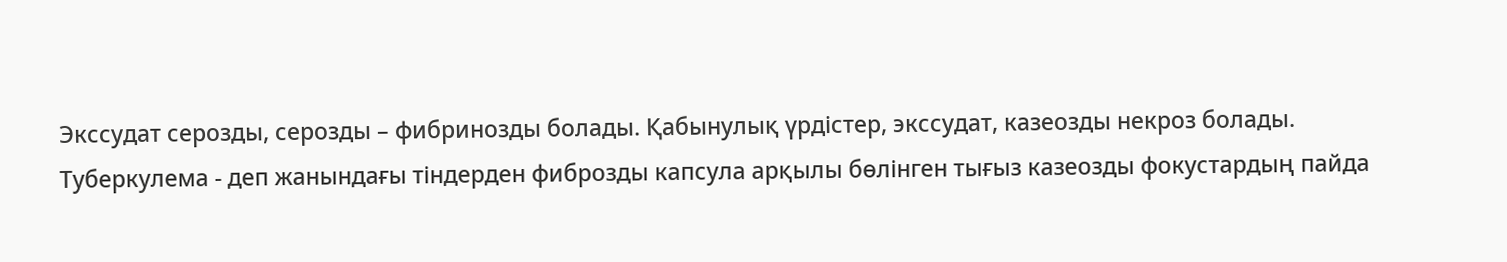Экссудат серозды, серозды – фибринозды болады. Қабынулық үрдістер, экссудат, казеозды некроз болады.
Туберкулема - деп жанындағы тіндерден фиброзды капсула арқылы бөлінген тығыз казеозды фокустардың пайда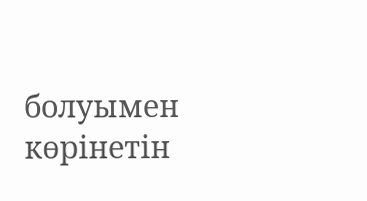болуымен көрінетін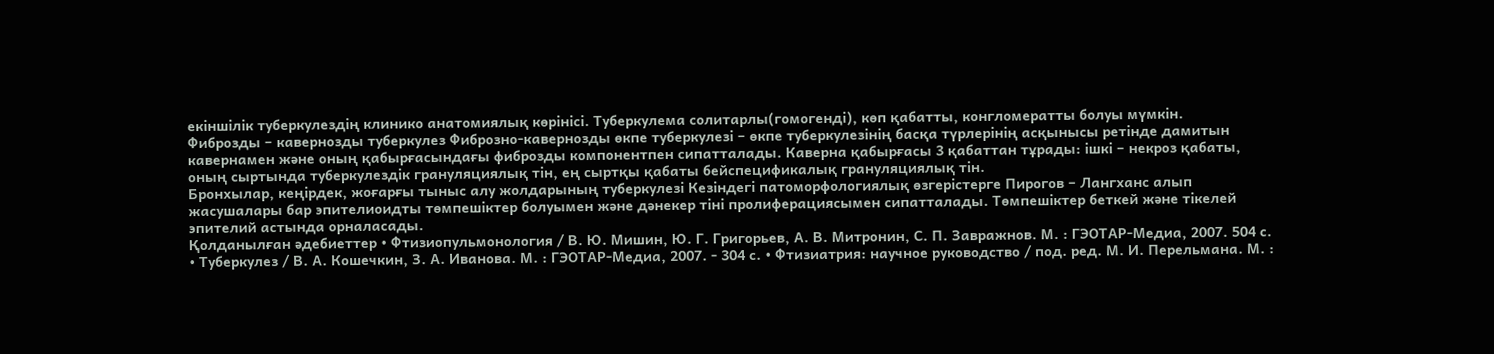екіншілік туберкулездің клинико анатомиялық көрінісі. Туберкулема солитарлы(гомогенді), көп қабатты, конгломератты болуы мүмкін.
Фиброзды – кавернозды туберкулез Фиброзно-кавернозды өкпе туберкулезі – өкпе туберкулезінің басқа түрлерінің асқынысы ретінде дамитын кавернамен және оның қабырғасындағы фиброзды компонентпен сипатталады. Каверна қабырғасы 3 қабаттан тұрады: ішкі – некроз қабаты, оның сыртында туберкулездік грануляциялық тін, ең сыртқы қабаты бейспецификалық грануляциялық тін.
Бронхылар, кеңірдек, жоғарғы тыныс алу жолдарының туберкулезі Кезіндегі патоморфологиялық өзгерістерге Пирогов – Лангханс алып жасушалары бар эпителиоидты төмпешіктер болуымен және дәнекер тіні пролиферациясымен сипатталады. Төмпешіктер беткей және тікелей эпителий астында орналасады.
Қолданылған әдебиеттер • Фтизиопульмонология / В. Ю. Мишин, Ю. Г. Григорьев, А. В. Митронин, С. П. Завражнов. М. : ГЭОТАР-Медиа, 2007. 504 с. • Туберкулез / В. А. Кошечкин, З. А. Иванова. М. : ГЭОТАР-Медиа, 2007. - 304 с. • Фтизиатрия: научное руководство / под. ред. М. И. Перельмана. М. :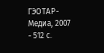ГЭОТАР-Медиа, 2007 - 512 с.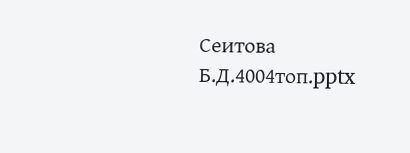Сеитова Б.Д.4004топ.pptx